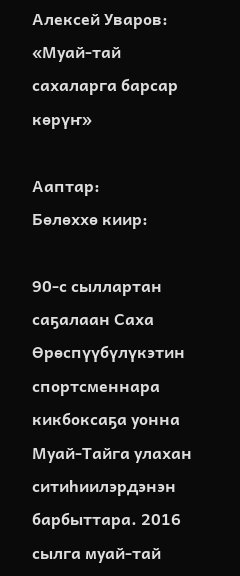Алексей Уваров: «Муай-тай сахаларга барсар көрүҥ»

Ааптар:
Бөлөххө киир:

90-с сыллартан саҕалаан Саха Өрөспүүбүлүкэтин спортсменнара кикбоксаҕа уонна Муай-Тайга улахан ситиһиилэрдэнэн барбыттара. 2016 сылга муай-тай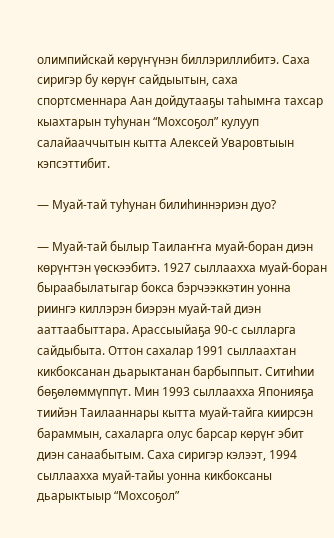олимпийскай көрүҥүнэн биллэриллибитэ. Саха сиригэр бу көрүҥ сайдыытын, саха спортсменнара Аан дойдутааҕы таһымҥа тахсар кыахтарын туһунан “Мохсоҕол” кулууп салайааччытын кытта Алексей Уваровтыын кэпсэттибит.

— Муай-тай туһунан билиһиннэриэн дуо?

— Муай-тай былыр Таилаҥҥа муай-боран диэн көрүҥтэн үөскээбитэ. 1927 сыллаахха муай-боран быраабылатыгар бокса бэрчээккэтин уонна риингэ киллэрэн биэрэн муай-тай диэн ааттаабыттара. Арассыыйаҕа 90-с сылларга сайдыбыта. Оттон сахалар 1991 сыллаахтан кикбоксанан дьарыктанан барбыппыт. Ситиһии бөҕөлөммүппүт. Мин 1993 сыллаахха Японияҕа тиийэн Таилааннары кытта муай-тайга киирсэн бараммын, сахаларга олус барсар көрүҥ эбит диэн санаабытым. Саха сиригэр кэлээт, 1994 сыллаахха муай-тайы уонна кикбоксаны дьарыктыыр “Мохсоҕол”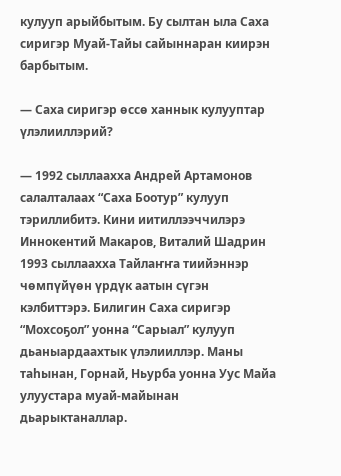кулууп арыйбытым. Бу сылтан ыла Саха сиригэр Муай-Тайы сайыннаран киирэн барбытым.

— Саха сиригэр өссө ханнык кулууптар үлэлииллэрий?

— 1992 сыллаахха Андрей Артамонов салалталаах “Саха Боотур” кулууп тэриллибитэ. Кини иитиллээччилэрэ Иннокентий Макаров, Виталий Шадрин 1993 сыллаахха Тайлаҥҥа тиийэннэр чөмпүйүөн үрдүк аатын сүгэн кэлбиттэрэ. Билигин Саха сиригэр “Мохсоҕол” уонна “Сарыал” кулууп дьаныардаахтык үлэлииллэр. Маны таһынан, Горнай, Ньурба уонна Уус Майа улуустара муай-майынан дьарыктаналлар.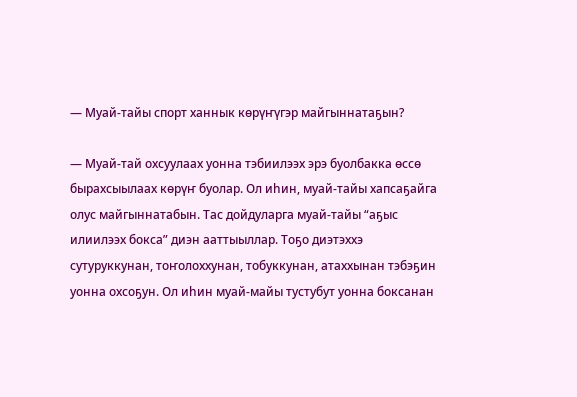— Муай-тайы спорт ханнык көрүҥүгэр майгыннатаҕын?

— Муай-тай охсуулаах уонна тэбиилээх эрэ буолбакка өссө бырахсыылаах көрүҥ буолар. Ол иһин, муай-тайы хапсаҕайга олус майгыннатабын. Тас дойдуларга муай-тайы “аҕыс илиилээх бокса” диэн ааттыыллар. Тоҕо диэтэххэ сутуруккунан, тоҥолоххунан, тобуккунан, атаххынан тэбэҕин уонна охсоҕун. Ол иһин муай-майы тустубут уонна боксанан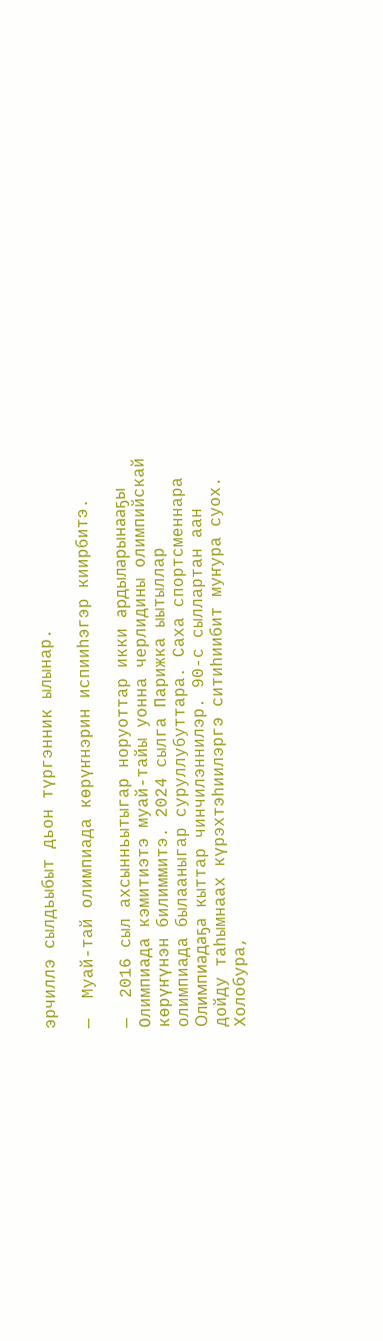эрчиллэ сылдьыбыт дьон түргэнник ылынар.

—  Муай-тай олимпиада көрүҥнэрин испииһэгэр киирбитэ.

—  2016 сыл ахсынньытыгар норуоттар икки ардыларынааҕы Олимпиада кэмитиэтэ муай-тайы уонна черлидины олимпийскай көрүҥүнэн билиммитэ. 2024 сылга Парижка ыытыллар олимпиада былааныгар суруллубуттара. Саха спортсменнара Олимпиадаҕа кыттар чинчилэннилэр. 90-с сыллартан аан дойду таһымнаах күрэхтэһиилэргэ ситиһиибит муҥура суох. Холобура,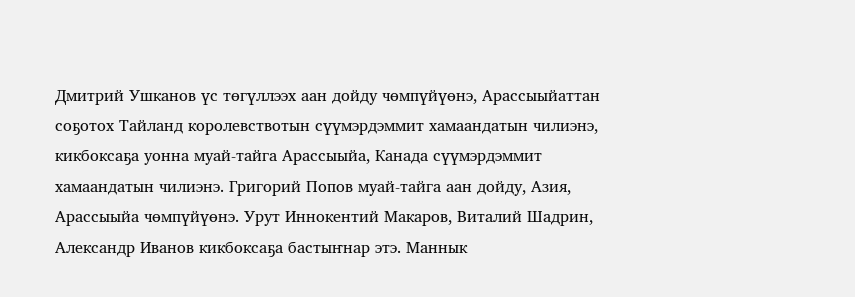Дмитрий Ушканов үс төгүллээх аан дойду чөмпүйүөнэ, Арассыыйаттан соҕотох Тайланд королевствотын сүүмэрдэммит хамаандатын чилиэнэ, кикбоксаҕа уонна муай-тайга Арассыыйа, Канада сүүмэрдэммит хамаандатын чилиэнэ. Григорий Попов муай-тайга аан дойду, Азия, Арассыыйа чөмпүйүөнэ. Урут Иннокентий Макаров, Виталий Шадрин, Александр Иванов кикбоксаҕа бастыҥнар этэ. Маннык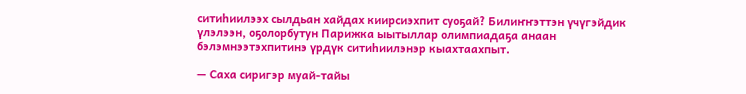ситиһиилээх сылдьан хайдах киирсиэхпит суоҕай? Билиҥҥэттэн үчүгэйдик үлэлээн, оҕолорбутун Парижка ыытыллар олимпиадаҕа анаан бэлэмнээтэхпитинэ үрдүк ситиһиилэнэр кыахтаахпыт.

— Саха сиригэр муай-тайы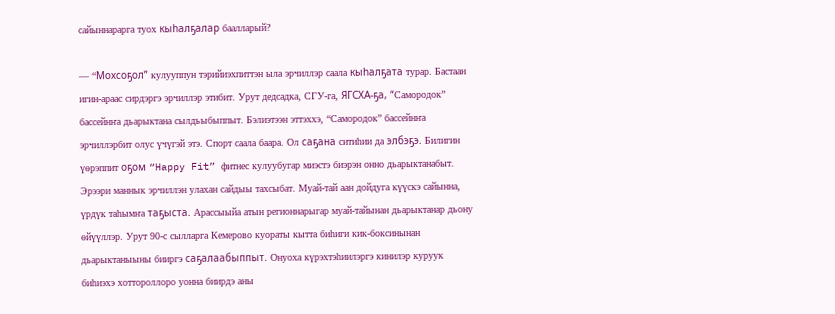сайыннарарга туох кыһалҕалар баалларый?

— “Мохсоҕол” кулууппун тэрийиэхпиттэн ыла эрчиллэр саала кыһалҕата турар. Бастаан игин-араас сирдэргэ эрчиллэр этибит. Урут дедсадка, СГУ-га, ЯГСХА-ҕа, “Самородок” бассейнҥа дьарыктана сылдьыбыппыт. Бэлиэтээн эттэххэ, “Самородок” бассейнҥа эрчиллэрбит олус үчүгэй этэ. Спорт саала баара. Ол саҕана ситиһии да элбэҕэ. Билигин үөрэппит оҕом “Happy Fit” фитнес кулуубугар миэстэ биэрэн онно дьарыктанабыт. Эрээри маннык эрчиллэн улахан сайдыы тахсыбат. Муай-тай аан дойдуга күүскэ сайынна, үрдүк таһымҥа таҕыста. Арассыыйа атын регионнарыгар муай-тайынан дьарыктанар дьону өйүүллэр. Урут 90-с сылларга Кемерово куораты кытта биһиги кик-боксинынан дьарыктаныыны бииргэ саҕалаабыппыт. Онуоха күрэхтэһиилэргэ кинилэр куруук биһиэхэ хоттороллоро уонна биирдэ аны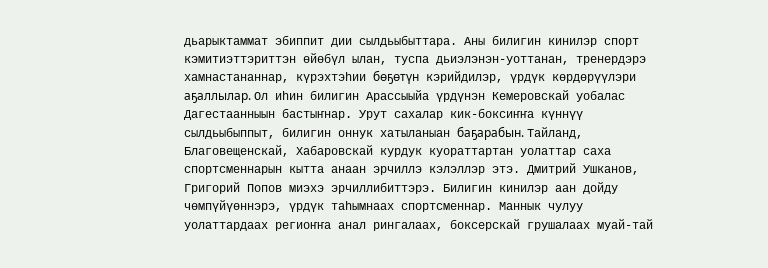дьарыктаммат эбиппит дии сылдьыбыттара. Аны билигин кинилэр спорт кэмитиэттэриттэн өйөбүл ылан, туспа дьиэлэнэн-уоттанан, тренердэрэ хамнастананнар, күрэхтэһии бөҕөтүн кэрийдилэр, үрдүк көрдөрүүлэри аҕаллылар. Ол иһин билигин Арассыыйа үрдүнэн Кемеровскай уобалас Дагестаанныын бастыҥнар. Урут сахалар кик-боксиҥҥа күннүү сылдьыбыппыт, билигин оннук хатыланыан баҕарабын. Тайланд, Благовещенскай, Хабаровскай курдук куораттартан уолаттар саха спортсменнарын кытта анаан эрчиллэ кэлэллэр этэ. Дмитрий Ушканов, Григорий Попов миэхэ эрчиллибиттэрэ. Билигин кинилэр аан дойду чөмпүйүөннэрэ, үрдүк таһымнаах спортсменнар. Маннык чулуу уолаттардаах региоҥҥа анал рингалаах, боксерскай грушалаах муай-тай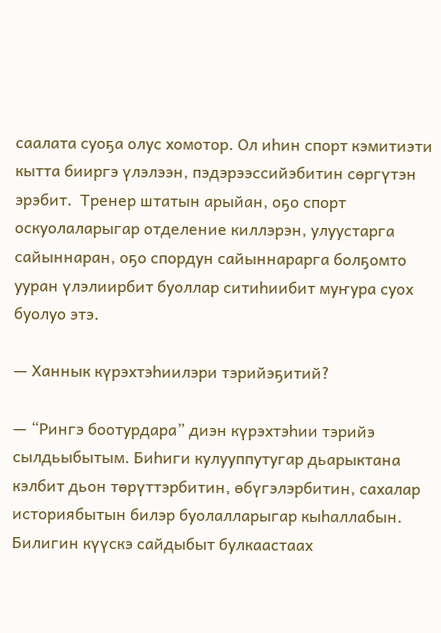саалата суоҕа олус хомотор. Ол иһин спорт кэмитиэти кытта бииргэ үлэлээн, пэдэрээссийэбитин сөргүтэн эрэбит.  Тренер штатын арыйан, оҕо спорт оскуолаларыгар отделение киллэрэн, улуустарга сайыннаран, оҕо спордун сайыннарарга болҕомто ууран үлэлиирбит буоллар ситиһиибит муҥура суох буолуо этэ.

— Ханнык күрэхтэһиилэри тэрийэҕитий?

— “Рингэ боотурдара” диэн күрэхтэһии тэрийэ сылдьыбытым. Биһиги кулууппутугар дьарыктана кэлбит дьон төрүттэрбитин, өбүгэлэрбитин, сахалар историябытын билэр буолалларыгар кыһаллабын. Билигин күүскэ сайдыбыт булкаастаах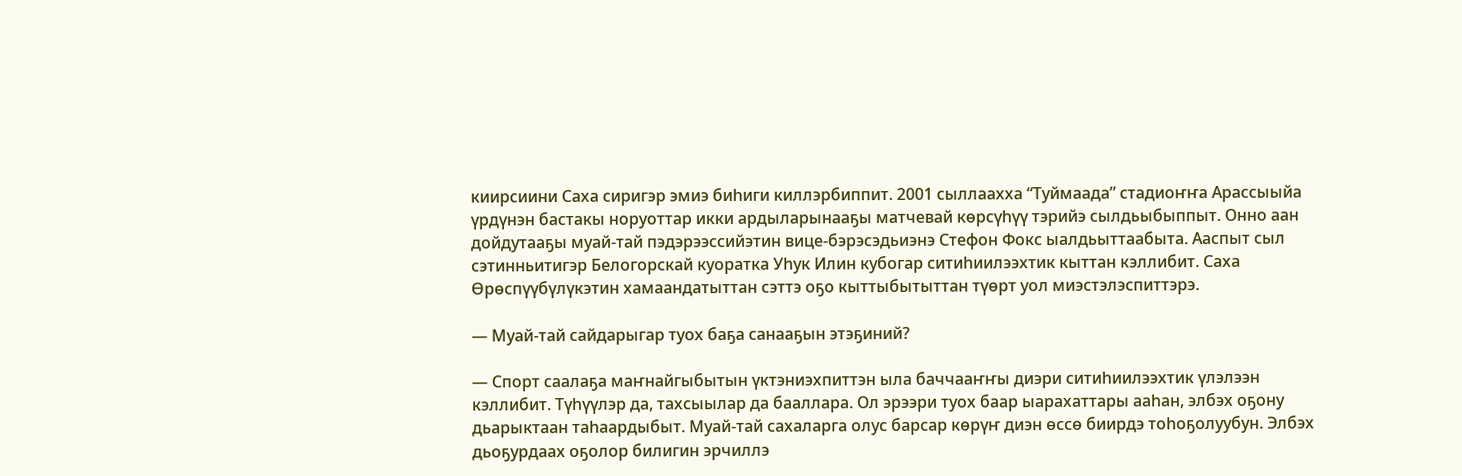киирсиини Саха сиригэр эмиэ биһиги киллэрбиппит. 2001 сыллаахха “Туймаада” стадиоҥҥа Арассыыйа үрдүнэн бастакы норуоттар икки ардыларынааҕы матчевай көрсүһүү тэрийэ сылдьыбыппыт. Онно аан дойдутааҕы муай-тай пэдэрээссийэтин вице-бэрэсэдьиэнэ Стефон Фокс ыалдьыттаабыта. Ааспыт сыл сэтинньитигэр Белогорскай куоратка Уһук Илин кубогар ситиһиилээхтик кыттан кэллибит. Саха Өрөспүүбүлүкэтин хамаандатыттан сэттэ оҕо кыттыбытыттан түөрт уол миэстэлэспиттэрэ.

— Муай-тай сайдарыгар туох баҕа санааҕын этэҕиний?

— Спорт саалаҕа маҥнайгыбытын үктэниэхпиттэн ыла баччааҥҥы диэри ситиһиилээхтик үлэлээн кэллибит. Түһүүлэр да, тахсыылар да бааллара. Ол эрээри туох баар ыарахаттары ааһан, элбэх оҕону дьарыктаан таһаардыбыт. Муай-тай сахаларга олус барсар көрүҥ диэн өссө биирдэ тоһоҕолуубун. Элбэх дьоҕурдаах оҕолор билигин эрчиллэ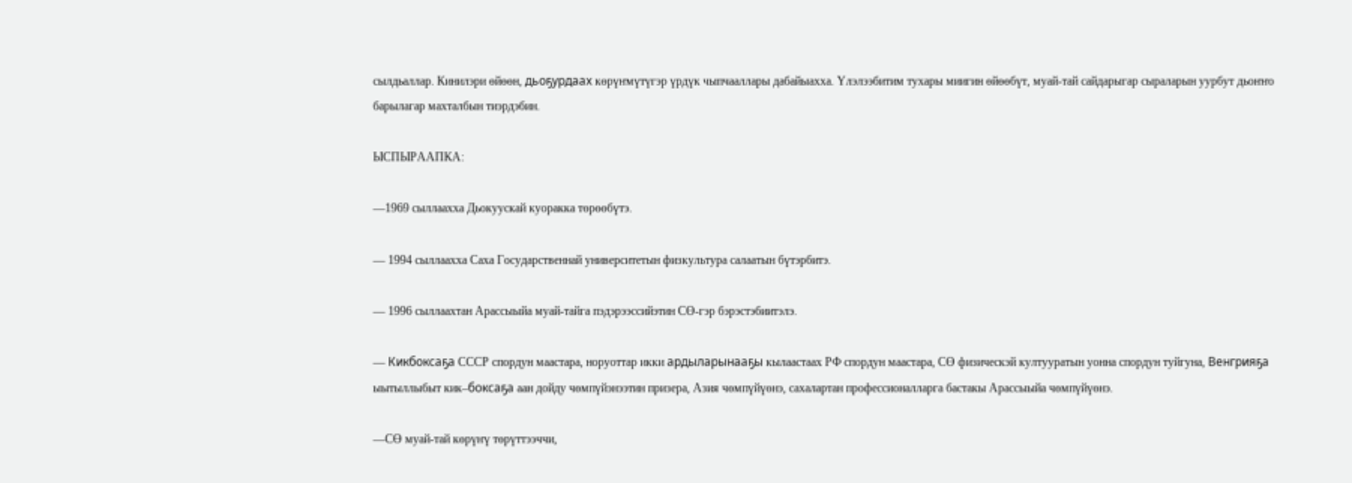сылдьаллар. Кинилэри өйөөн, дьоҕурдаах көрүҥмүтүгэр үрдүк чыпчааллары дабайыахха. Үлэлээбитим тухары миигин өйөөбүт, муай-тай сайдарыгар сыраларын уурбут дьоҥҥо барылагар махталбын тиэрдэбин.

ЫСПЫРААПКА:

—1969 сыллаахха Дьокуускай куоракка төрөөбүтэ.

— 1994 сыллаахха Саха Государственнай университетын физкультура салаатын бүтэрбитэ.

— 1996 сыллаахтан Арассыыйа муай-тайга пэдэрээссийэтин СӨ-гэр бэрэстэбиитэлэ.

— Кикбоксаҕа СССР спордун маастара, норуоттар икки ардыларынааҕы кылаастаах РФ спордун маастара, СӨ физическэй култууратын уонна спордун туйгуна, Венгрияҕа ыытыллыбыт кик–боксаҕа аан дойду чөмпүйэнээтин призера, Азия чөмпүйүөнэ, сахалартан профессионалларга бастакы Арассыыйа чөмпүйүөнэ.

—СӨ муай-тай көрүҥү төрүттээччи,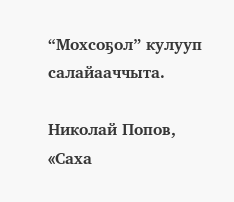“Мохсоҕол” кулууп салайааччыта.

Николай Попов, «Саха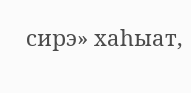сирэ» хаһыат,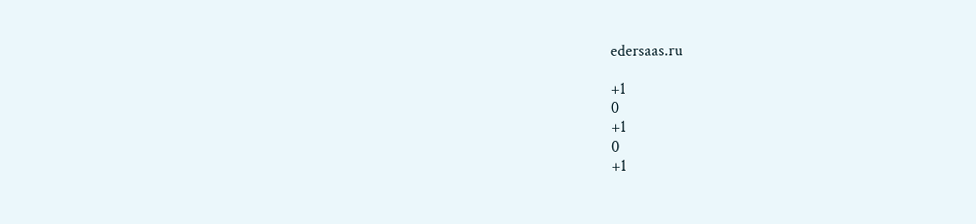edersaas.ru

+1
0
+1
0
+1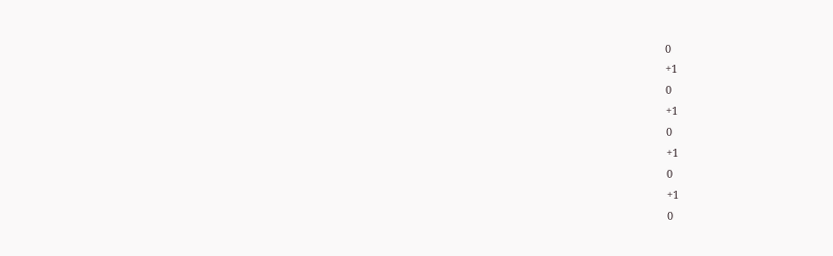0
+1
0
+1
0
+1
0
+1
0